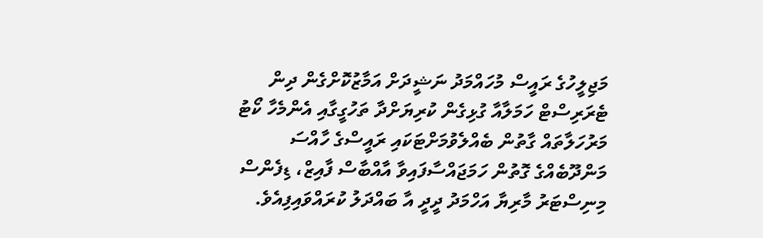މަޖިލީހުގެ ރައީސް މުހައްމަދު ނަޝީދަށް އަމާޒުކޮށްގެން ދިން ޓެރަރިސްޓް ހަމަލާއާ ގުޅިގެން ކުރިޔަށްދާ ތަހުގީގާއި އެންމެހާ ކޯޓު މަރުހަލާތައް ގާތުން ބެއްލެވުމަށްޓަކައި ރައީސްގެ ހާއްސަ މަންދޫބެއްގެ ގޮތުން ހަމަޖައްސާފައިވާ އާއްބާސް ފާއިޒް، ޑިފެންސް މިނިސްޓަރު މާރިޔާ އަހްމަދު ދީދީ އާ ބައްދަލު ކުރައްވައިފިއެވެ.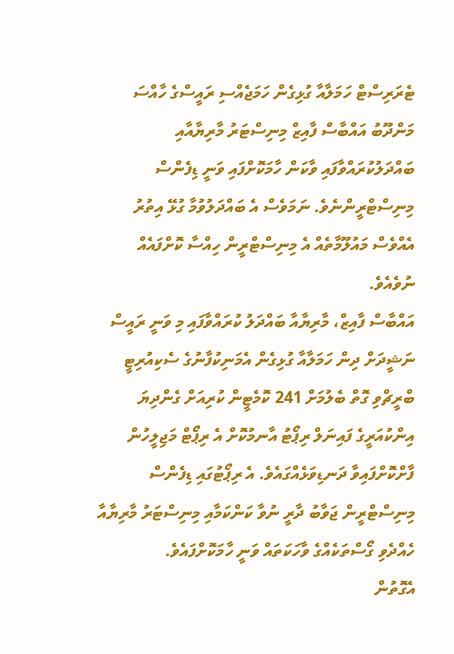ޓެރަރިސްޓް ހަމަލާއާ ގުޅިގެން ހަމަޖެއްސި ރައީސްގެ ހާއްސަ މަންދޫބު އައްބާސް ފާއިޒް މިނިސްޓަރު މާރިޔާއާއި ބައްދަލުކުރައްވާފައި ވާކަން ހާމަކޮށްފައި ވަނީ ޑިފެންސް މިނިސްޓްރީންނެވެ. ނަމަވެސް އެ ބައްދަލުވުމާ ގުޅޭ އިތުރު އެއްވެސް މައުލޫމާތެއް އެ މިނިސްޓްރީން ހިއްސާ ކޮށްފައެއް ނުވެއެވެ.
އައްބާސް ފާއިޒް، މާރިޔާއާ ބައްދަލު ކުރައްވާފައި މި ވަނީ ރައީސް ނަޝީދަށް ދިން ހަމަލާއާ ގުޅިގެން އެމަނިކުފާނުގެ ސެކިއުރިޓީ ބްރީޗްވި ގޮތް ބެލުމަށް 241 ކޮމެޓީން ކުރިއަށް ގެންދިޔަ އިންކުއަރީގެ ފައިނަލް ރިޕޯޓު އާނމުކޮށް އެ ރިޕޯޓް މަޖިލީހުން ފާށްކޮށްފައިވާ ދަނޑިވަޅެއްގައެވެ. އެ ރިޕޯޓުގައި ޑިފެންސް މިނިސްޓްރީން ޖަވާބު ދާރީ ނުވާ ކަންކަމާއި މިނިސްޓަރު މާރިޔާއާ ހެއްދެވި ގޯސްތަކެއްގެ ވާހަކަތައް ވަނީ ހާމަކޮށްފައެވެ.
އެގޮތުން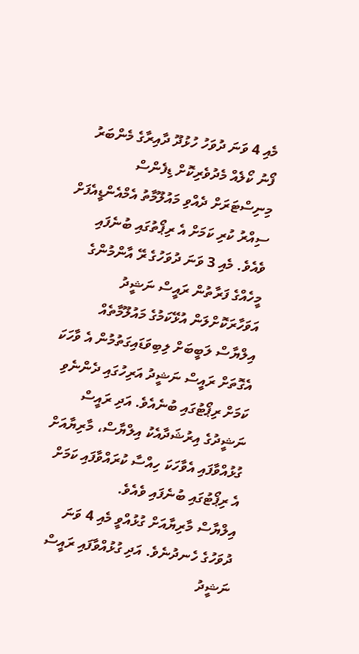މެއި 4 ވަނަ ދުވަހު ހުޅުދޫ ދާއިރާގެ މެންބަރު ފޯނު ކޯލެއް މެދުވެރިކޮށް ޑިފެންސް މިނިސްޓަރަށް ދެއްވި މައުލޫމާތު އެމްއެންޑީއެފަށް ސިއްރު ކުރި ކަމަށް އެ ރިޕޯތުގައި ބުނެފައި ވެއެވެ. މެއި 3 ވަނަ ދުވަހުގެ ރޭ އާންމުންގެ މީހެއްގެ ފަރާތުން ރައީސް ނަޝީދު އަވަހާރަކޮށްލަން އުޅޭކަމުގެ މައުލޫމާތެއް އިލްޔާސް ލަބީބަށް ލިބިވަޑައިގަތުމުން އެ ވާހަކަ އެގޮތަށް ރައީސް ނަޝީދު އަރިހުގައި ދެންނެވި ކަމަށް ރިޕޯޓުގައި ބުނެއެވެ. އަދި ރައީސް ނަޝީދުގެ އިރުޝަދާއެކު އިލްޔާސް، މާރިޔާއަށް ގުޅުއްވާފައި އެވާހަކަ ހިއްސާ ކުރައްވާފައި ކަމަށް އެ ރިޕޯޓުގައި ބުނެފައި ވެއެވެ.
އިލްޔާސް މާރިޔާއަށް ގުޅުއްވީ މެއި 4 ވަނަ ދުވަހުގެ ހެނދުނެވެ. އަދި ގުޅުއްވާފައި ރައީސް ނަޝީދު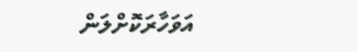އަވަހާރަކޮށްލަން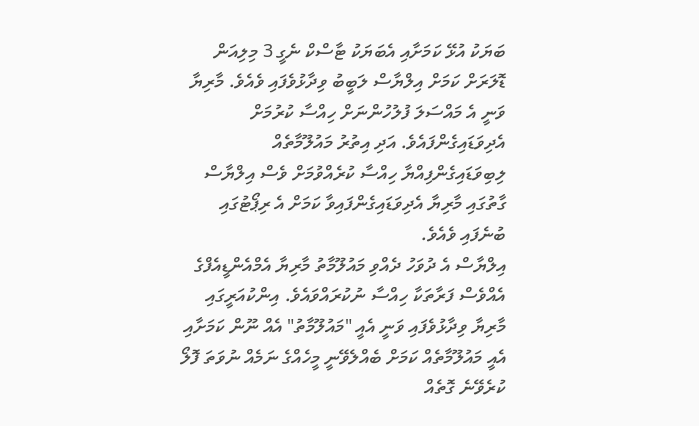ބަޔަކު އުޅޭ ކަމަށާއި އެބަޔަކު ޓާސްކް ނެގީ 3 މިލިއަން ޑޮލަރަށް ކަމަށް އިލްޔާސް ލަބީބު ވިދާޅުވެފައި ވެއެވެ. މާރިޔާ ވަނީ އެ މައްސަލަ ފުލުހުންނަށް ހިއްސާ ކުރުމަށް އެދިވަޑައިގެންފައެވެ. އަދި އިތުރު މައުލޫމާތެއް ލިބިވަޑައިގެންފިއްޔާ ހިއްސާ ކުރެއްވުމަށް ވެސް އިލްޔާސް ގާތުގައި މާރިޔާ އެދިވަޑައިގެންފައިވާ ކަމަށް އެ ރިޕޯޓުގައި ބުނެފައި ވެއެވެ.
އިލްޔާސް އެ ދުވަހު ދެއްވި މައުލޫމާތު މާރިޔާ އެމްއެންޑީއެފްގެ އެއްވެސް ފަރާތަކާ ހިއްސާ ނުކުރައްވައެވެ. އިންކުއަރީގައި މާރިޔާ ވިދާޅުވެފައި ވަނީ އެއީ "މައުލޫމާތު" އެއް ނޫން ކަމަށާއި އެއީ މައުލޫމާތެއް ކަމަށް ބެއްލެވޭނީ މީހެއްގެ ނަމެއް ނުވަތަ ފޮލޯ ކުރެވޭނެ ގޮތެއް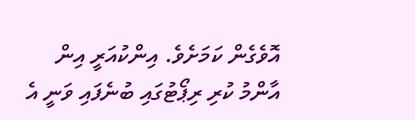އޮވެގެން ކަމަށެވެ. އިންކުއަރީ އިން އާންމު ކުރި ރިޕޯޓުގައި ބުނެފައި ވަނީ އެ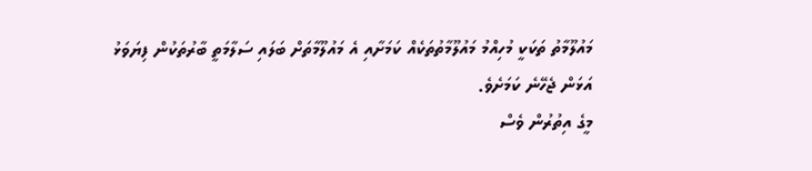މައުލޫމާތު ތަކަކީ މުހިއްމު މައުލޫމާތުތަކެއް ކަމަށާއި އެ މައުލޫމާތަށް ބަލައި ސަލާމަތީ ބާރުތަކުން ފިޔަވަޅު އަޅަން ޖެހޭނެ ކަމަށެވެ.
މީގެ އިތުރުން ވެސް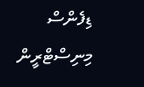ޑިފެންސް މިނިސްޓްރީން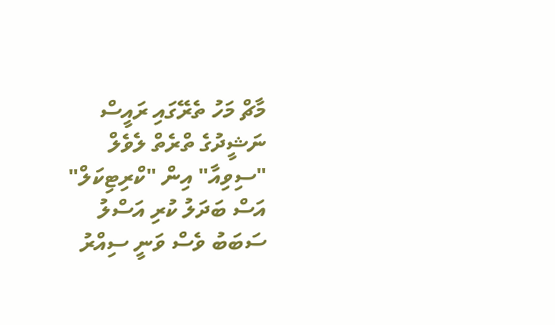މާޗް މަހު ތެރޭގައި ރައީސް ނަޝީދުގެ ތްރެތް ލެވެލް "ސިވިއާ" އިން "ކްރިޓިކަލް" އަސް ބަދަލު ކުރި އަސްލު ސަބަބު ވެސް ވަނީ ސިއްރު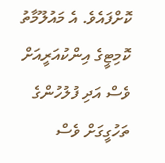ކޮށްފައެވެ. އެ މައުލޫމާތު ކޮމިޓީގެ އިންކުއަރީއަށް ވެސް އަދި ފުލުހުންގެ ތަހުގީގަށް ވެސް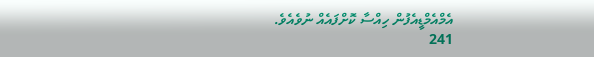އެމްއެމްޑީއެފުން ހިއްސާ ކޮށްފައެއް ނުވެއެވެ.
241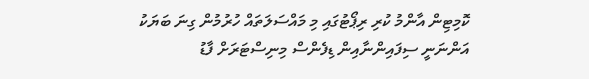ކޮމިޓިން އާންމު ކުރި ރިޕޯޓުގައި މި މައްސަލަތައް ހުރުމުން ގިނަ ބަޔަކު އަންނަނީ ސިފައިންނާއިން ޑިފެންސް މިނިސްޓަރަށް ފާޑު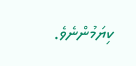ކިޔަމުންނެވެ.